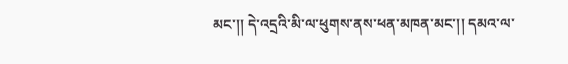མང་།། དེ་འདྲའི་མི་ལ་ཕུགས་ནས་ཕན་མཁན་མང་།། དམའ་ལ་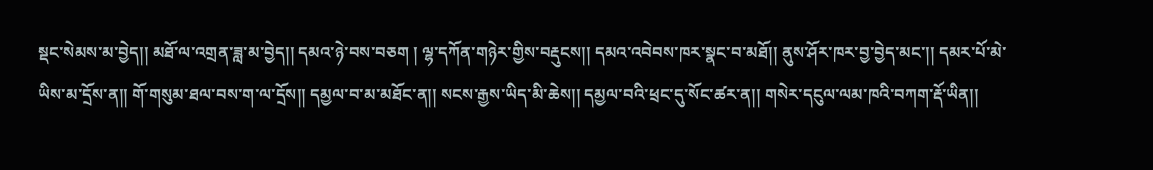སྡང་སེམས་མ་བྱེད།། མཐོ་ལ་འགྲན་ཟླ་མ་བྱེད།། དམའ་ཉེ་བས་བཅག ། ལྷ་དཀོན་གཉེར་གྱིས་བརྡུངས།། དམའ་འབེབས་ཁར་སྣང་བ་མཐོ།། ནུས་ཤོར་ཁར་བྱ་བྱེད་མང་།། དམར་པོ་མེ་ཡིས་མ་དྲོས་ན།། གོ་གསུམ་ཐལ་བས་ག་ལ་དྲོས།། དམྱལ་བ་མ་མཐོང་ན།། སངས་རྒྱས་ཡིད་མི་ཆེས།། དམྱལ་བའི་ཕྲང་དུ་སོང་ཚར་ན།། གསེར་དངུལ་ལམ་ཁའི་བཀག་རྡོ་ཡིན།།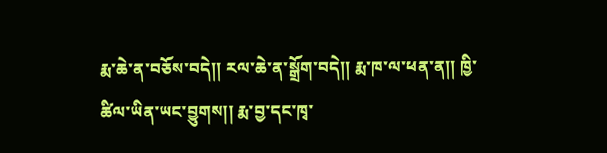རྨ་ཆེ་ན་བཅོས་བདེ།། རལ་ཆེ་ན་སྒྲོག་བདེ།། རྨ་ཁ་ལ་ཕན་ན།། ཁྱི་ཚིལ་ཡིན་ཡང་བྱུགས།། རྨ་བྱ་དང་ཁྭ་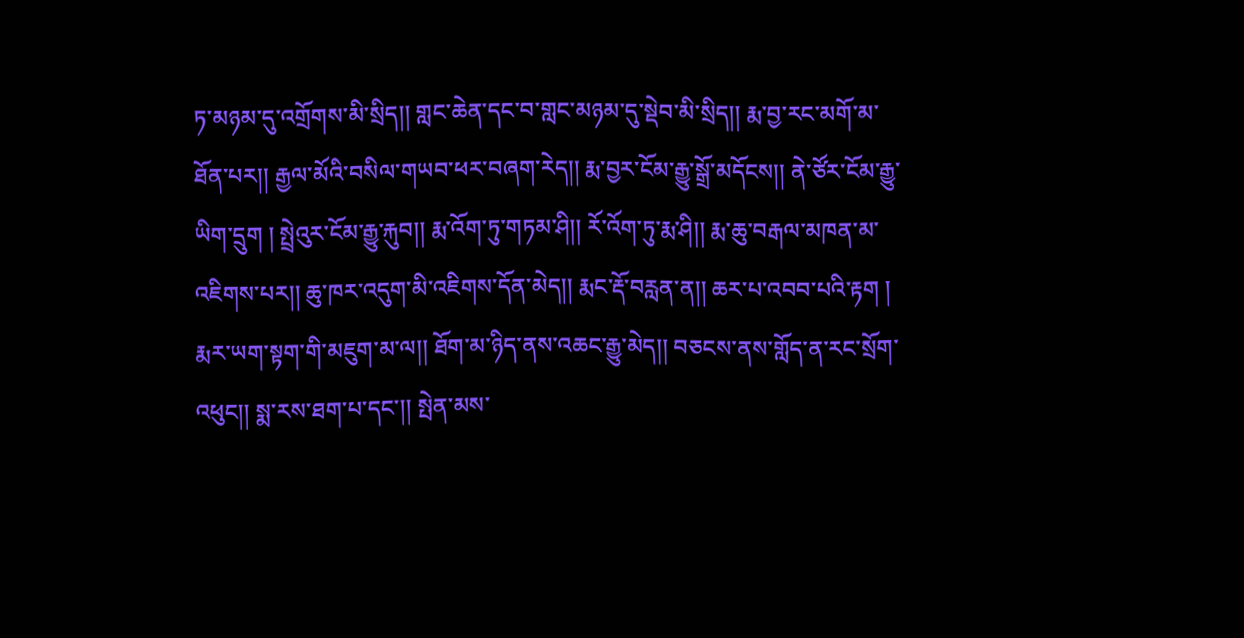ཏ་མཉམ་དུ་འགྲོགས་མི་སྲིད།། གླང་ཆེན་དང་བ་གླང་མཉམ་དུ་སྡེབ་མི་སྲིད།། རྨ་བྱ་རང་མགོ་མ་ཐོན་པར།། རྒྱལ་མོའི་བསིལ་གཡབ་ཕར་བཞག་རེད།། རྨ་བྱར་ངོམ་རྒྱུ་སྒྲོ་མདོངས།། ནེ་ཙོར་ངོམ་རྒྱུ་ཡིག་དྲུག ། སྤྲེའུར་ངོམ་རྒྱུ་རྐུབ།། རྨ་འོག་ཏུ་གཏམ་ཤི།། རོ་འོག་ཏུ་རྨ་ཤི།། རྨ་ཆུ་བརྒལ་མཁན་མ་འཇིགས་པར།། ཆུ་ཁར་འདུག་མི་འཇིགས་དོན་མེད།། རྨང་རྡོ་བརླན་ན།། ཆར་པ་འབབ་པའི་རྟག ། རྨར་ཡག་སྟག་གི་མཇུག་མ་ལ།། ཐོག་མ་ཉིད་ནས་འཆང་རྒྱུ་མེད།། བཅངས་ནས་གློད་ན་རང་སྲོག་འཕུང།། སྨ་རས་ཐག་པ་དང་།། སྤེན་མས་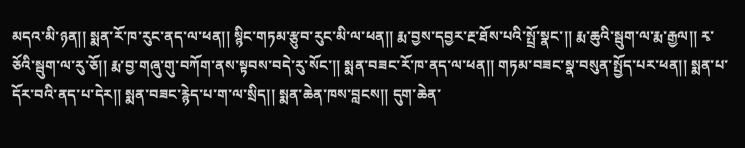མདའ་མི་ཉན།། སྨན་རོ་ཁ་རུང་ནད་ལ་ཕན།། སྙིང་གཏམ་རྩུབ་རུང་མི་ལ་ཕན།། རྨ་བྱས་དབྱར་རྔ་ཐོས་པའི་སྤྲོ་སྣང་།། རྨ་ཆུའི་སྦུག་ལ་རྨ་རྒྱལ།། རྭ་ཅོའི་སྦུག་ལ་རུ་ཅོ།། རྨ་བྱ་གཞུ་གུ་བཀོག་ནས་སྟབས་བདེ་རུ་སོང་།། སྨན་བཟང་རོ་ཁ་ནད་ལ་ཕན།། གཏམ་བཟང་སྣ་བསུན་སྤྱོད་པར་ཕན།། སྨན་པ་དོར་བའི་ནད་པ་དེར།། སྨན་བཟང་རྙེད་པ་ག་ལ་སྲིད།། སྨན་ཆེན་ཁས་བླངས།། དུག་ཆེན་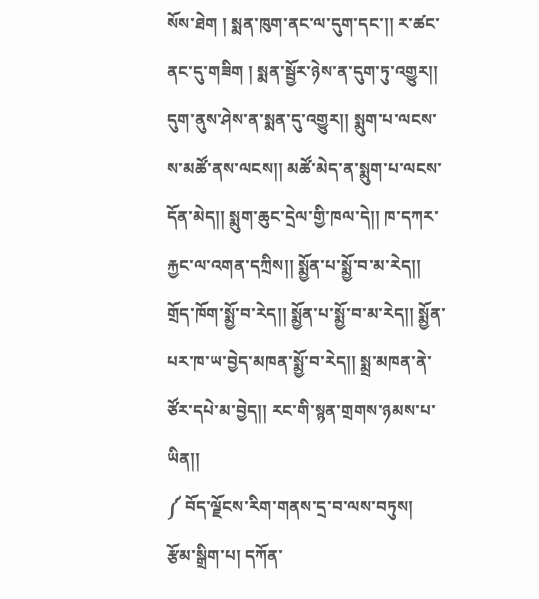སོས་ཐེག ། སྨན་ཁུག་ནང་ལ་དུག་དང་།། ར་ཚང་ནང་དུ་གཟིག ། སྨན་སྦྱོར་ཉེས་ན་དུག་ཏུ་འགྱུར།། དུག་ནུས་ཤེས་ན་སྨན་དུ་འགྱུར།། སྨུག་པ་ལངས་ས་མཚོ་ནས་ལངས།། མཚོ་མེད་ན་སྨུག་པ་ལངས་དོན་མེད།། སྨུག་ཆུང་དྲེལ་གྱི་ཁལ་དེ།། ཁ་དཀར་རྐྱང་ལ་འགན་དཀྲིས།། སྨྱོན་པ་སྨྱོ་བ་མ་རེད།། གྲོད་ཁོག་སྨྱོ་བ་རེད།། སྨྱོན་པ་སྨྱོ་བ་མ་རེད།། སྨྱོན་པར་ཁ་ཡ་བྱེད་མཁན་སྨྱོ་བ་རེད།། སྨྲ་མཁན་ནེ་ཙོར་དཔེ་མ་བྱེད།། རང་གི་སྙན་གྲགས་ཉམས་པ་ཡིན།།
༼ བོད་ལྗོངས་རིག་གནས་དྲ་བ་ལས་བཏུས།   རྩོམ་སྒྲིག་པ། དཀོན་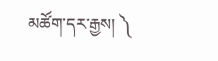མཚོག་དར་རྒྱས། ༽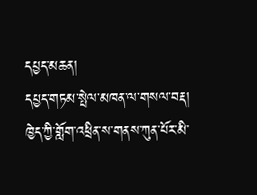དཔྱད་མཆན།
དཔྱད་གཏམ་སྤེལ་མཁན་ལ་གསལ་བརྡ།
ཁྱེད་ཀྱི་གློག་འཕྲིན་ས་གནས་ཀུན་པོར་མི་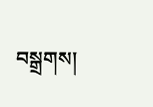བསྒྲགས།